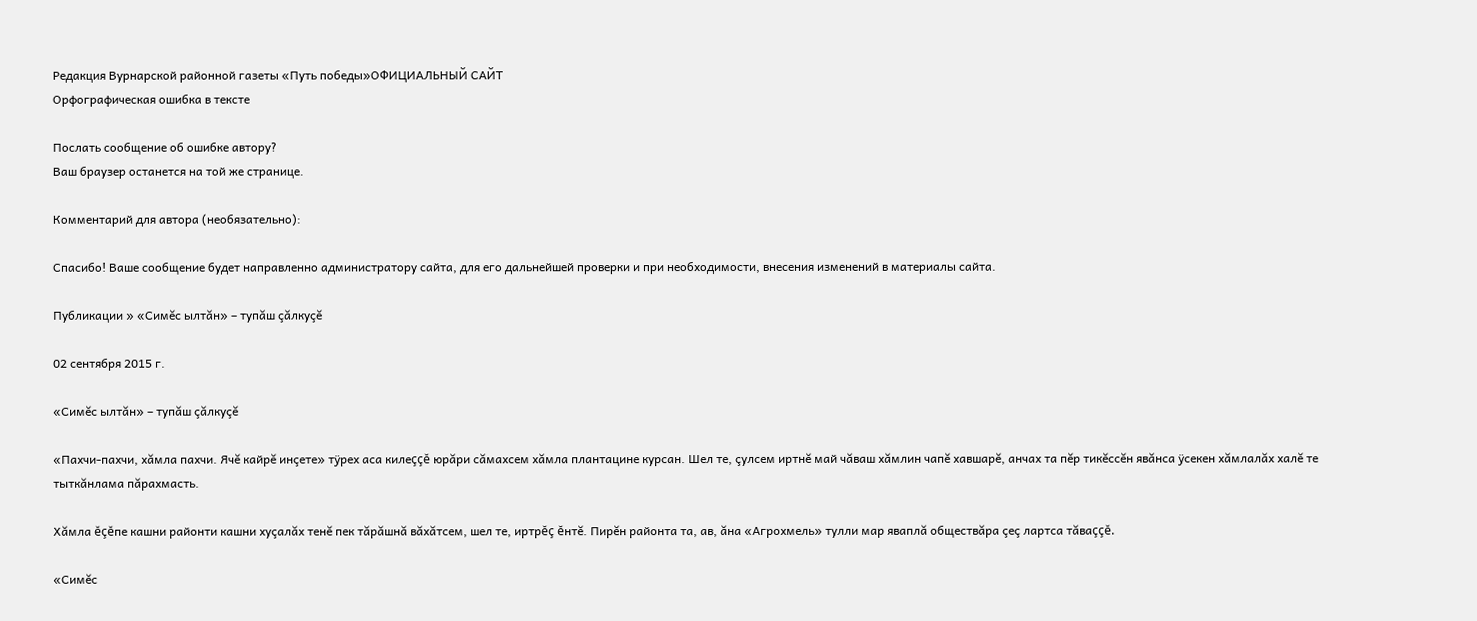Редакция Вурнарской районной газеты «Путь победы»ОФИЦИАЛЬНЫЙ САЙТ
Орфографическая ошибка в тексте

Послать сообщение об ошибке автору?
Ваш браузер останется на той же странице.

Комментарий для автора (необязательно):

Спасибо! Ваше сообщение будет направленно администратору сайта, для его дальнейшей проверки и при необходимости, внесения изменений в материалы сайта.

Публикации » «Симĕс ылтăн» – тупăш çăлкуçĕ

02 сентября 2015 г.

«Симĕс ылтăн» – тупăш çăлкуçĕ

«Пахчи-пахчи, хăмла пахчи. Ячĕ кайрĕ инçете» тÿрех аса килеççĕ юрăри сăмахсем хăмла плантацине курсан. Шел те, çулсем иртнĕ май чăваш хăмлин чапĕ хавшарĕ, анчах та пĕр тикĕссĕн явăнса ÿсекен хăмлалăх халĕ те тыткăнлама пăрахмасть.

Хăмла ĕçĕпе кашни районти кашни хуçалăх тенĕ пек тăрăшнă вăхăтсем, шел те, иртрĕç ĕнтĕ. Пирĕн районта та, ав, ăна «Агрохмель» тулли мар яваплă обществăра çеç лартса тăваççĕ.

«Симĕс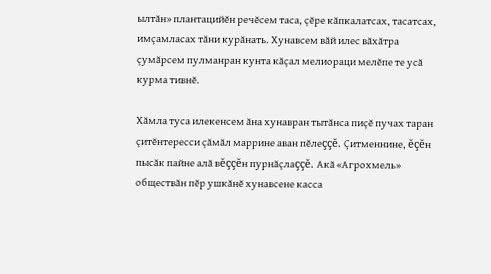ылтăн» плантацийĕн речĕсем таса, çĕре кăпкалатсах, тасатсах, имçамласах тăни курăнать. Хунавсем вăй илес вăхăтра çумăрсем пулманран кунта кăçал мелиораци мелĕпе те усă курма тивнĕ.

Хăмла туса илекенсем ăна хунавран тытăнса пиçĕ пучах таран çитĕнтересси çăмăл маррине аван пĕлеççĕ. Çитменнине, ĕçĕн пысăк пайне алă вĕççĕн пурнăçлаççĕ. Акă «Агрохмель» обществăн пĕр ушкăнĕ хунавсене касса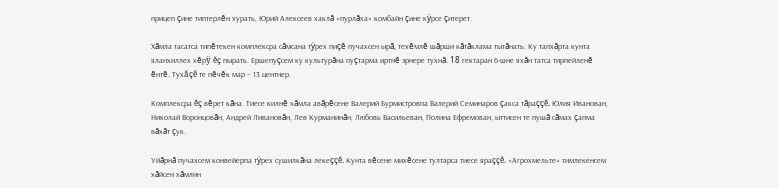прицеп çине типтерлĕн хурать, Юрий Алексеев хаклă «пурлăха» комбайн çине кÿрсе çитерет.

Хăмла тасатса типĕтекен комплексра сăмсана тÿрех пиçĕ пучахсен ырă, техĕмлĕ шăрши кăтăклама тытăнать. Ку тапхăрта кунта яланхиллех хĕрÿ ĕç пырать. Ершепуçсем ку культурăна пуçтарма иртнĕ эрнере тухнă. 18 гектаран 6-шне яхăн татса тирпейленĕ ĕнтĕ. Тухăçĕ те пĕчĕк мар – 13 центнер.

Комплексра ĕç вĕрет кăна. Тиесе килнĕ хăмла авăрĕсене Валерий Бурмистровпа Валерий Семинаров çакса тăраççĕ. Юлия Иванован, Николай Воронцовăн, Андрей Ливановăн, Лев Курманинăн, Любовь Васильеван, Полина Ефремован, ыттисен те пушă сăмах çапма вăхăт çук.

Уйăрнă пучахсем конвейерпа тÿрех сушилкăна лекеççĕ. Кунта вĕсене михĕсене тултарса тиесе яраççĕ. «Агрохмельте» тимлекенсем хăйсен хăмлин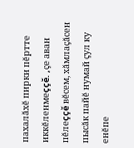пахалăхĕ пирки пĕртте иккĕленмеççĕ. ,çе аван пĕлеççĕ вĕсем, хăмлаçăсен пысăк пайĕ нумай çул ку енĕпе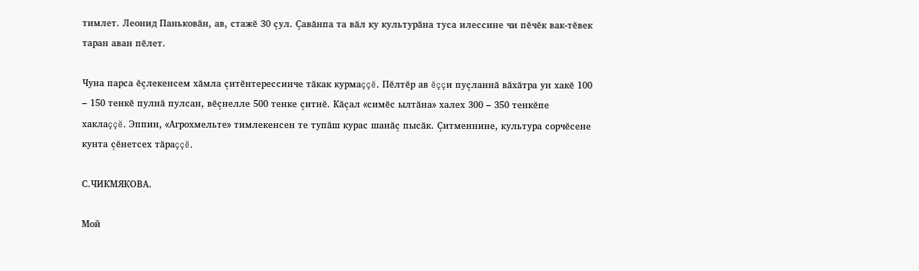тимлет. Леонид Паньковăн, ав, стажĕ 30 çул. Çавăнпа та вăл ку культурăна туса илессине чи пĕчĕк вак-тĕвек таран аван пĕлет.

Чуна парса ĕçлекенсем хăмла çитĕнтерессинче тăкак курмаççĕ. Пĕлтĕр ав ĕççи пуçланнă вăхăтра ун хакĕ 100 – 150 тенкĕ пулнă пулсан, вĕçнелле 500 тенке çитнĕ. Кăçал «симĕс ылтăна» халех 300 – 350 тенкĕпе хаклаççĕ. Эппин, «Агрохмельте» тимлекенсен те тупăш курас шанăç пысăк. Çитменнине, культура сорчĕсене кунта çĕнетсех тăраççĕ.

С.ЧИКМЯКОВА.

Мой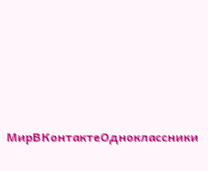МирВКонтактеОдноклассники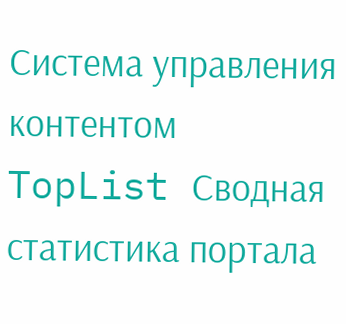Система управления контентом
TopList Сводная статистика портала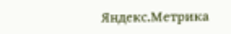Яндекс.Метрика